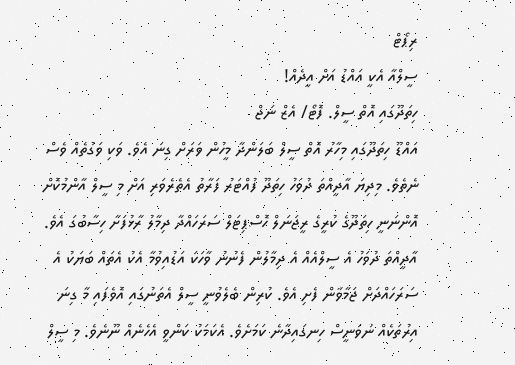ރިޕޯޓް
ސީލްއާ އެކީ އައްޑު އަށް އީދެއް!
ހިތަދޫގައި އޮތް ސީލް. ފޮޓޯ/ އެޒް ނަޖް
އައްޑޫ ހިތަދޫގައި މިހާރު އޮތް ސީލް ބަލަންދާ މީހުން ވަރަށް ގިނަ އެވެ. ވަކި ވަގުތެއް ވެސް ނެތެވެ. މިދިޔަ އާދީއްތަ ދުވަހު ހިތަދޫ ފުއްޓަރު ފަރާތު އެތެރެވަރި އަށް މި ސީލް އާންމުކޮށް އޮންނަނީ ހިތަދޫގެ ކުރީގެ ރީޖަނަލް ހޮސްޕިޓަލް ސަރަހައްދާ ދިމާލު ރާޅުފަށާ ހިސާބުގަ އެވެ.
އާދީއްތަ ދުވަހު އެ ސީލްއެއް އެ ދިމާލުން ފެނުނު ވާހަކަ އަޑުއިވުމާ އެކު އެތައް ބަޔަކު އެ ސަރަހައްދަށް ޖަމާވާން ފެށި އެވެ. ކުރިން ބެލެވުނީ ސީލް އެތަނުގައި އޮވެފައި މާ ގިނަ އިރުތަކެއް ނުވަނީސް ހިނގައިދާނެ ކަމަށެވެ. އެކަމަކު ކަންވީ އެހެނެއް ނޫނެވެ. މި ސީލް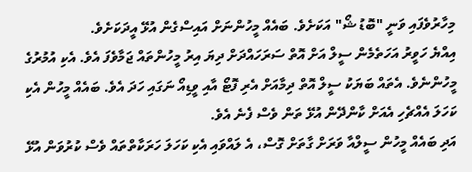މިހާރުވެފައި ވަނީ "ބޮޑު ޝޯ" އަކަށެވެ. ބައެއް މީހުންނަށް އައިސްގެން އުޅޭ އީދަކަށެވެ.
އިއްޔެ ހަވީރު އަހަތެމެން ސީލް އަށް އޮތް ސަރަހައްދަށް ދިޔަ އިރު މީހުންތައް ޖަމާވެފަ އެވެ. އެކި އުމުރުގެ މީހުންނެވެ. އެތައް ބަޔަކު ސީލް އޮތް ދިމާއަށް އެރި ފޮޓޯ އާއި ވީޑިއޯ ނަގައި ހަދަ އެވެ. ބައެއް މީހުން އެކި ކަހަލަ އެއްޗެހި އެއަށް ކާންދޭން އުޅޭ ތަން ވެސް ފެނެ އެވެ.
އަދި ބައެއް މީހުން ސީލްއާ ވަރަށް ގާތަށް ގޮސް، އެ ލައްވައި އެކި ކަހަލަ ހަރަކާތްތައް ވެސް ކުރުވަން އުޅޭ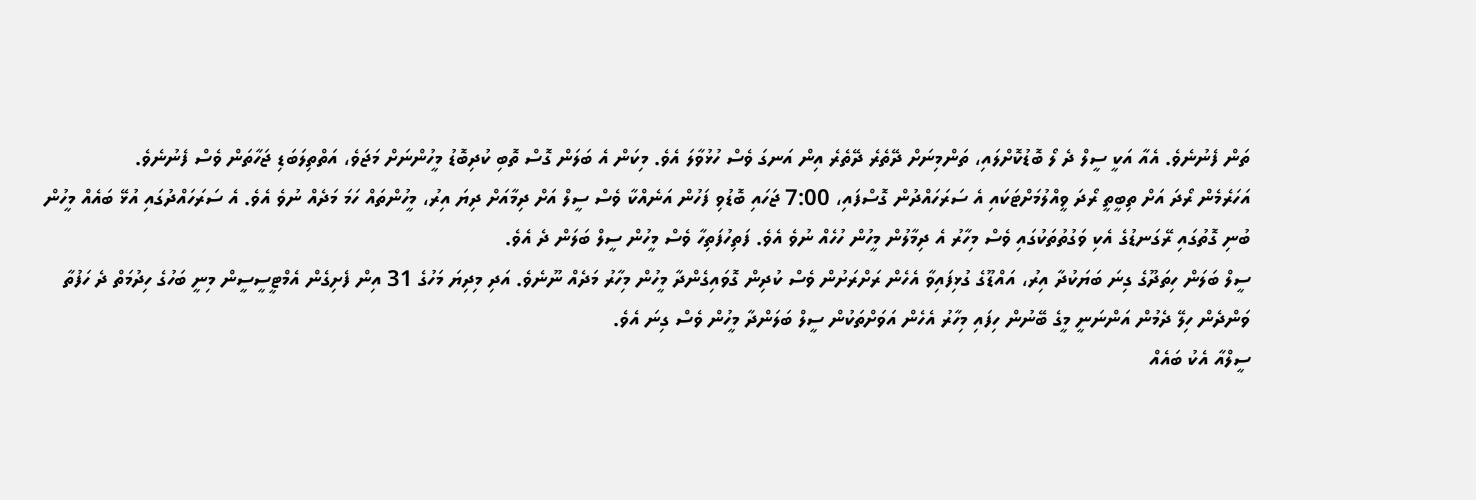ތަން ފެނުނެވެ. އެއާ އަކީ ސީލް ދެ ލޯ ބޮޑުކޮށްލައި، ތަންމިނަށް ދޭތެރެ ދޭތެރެ އިން އަނގަ ވެސް ހުޅުވާލަ އެވެ. މިކަން އެ ބަލަން ގޮސް ތޮބި ކުދިބޮޑު މީހުންނަށް މަޖަވެ، އަތްތިލަބަޑި ޖަހާތަން ވެސް ފެނުނެވެ.
އަހަރެމެން ރޯދަ އަށް ތިބީތީ ރޯދަ ވީއްލުމަށްޓަކައި އެ ސަރަހައްދުން ގޮސްފައި، 7:00 ޖަހައި ބޮޑުވި ފަހުން އަނެއްކާ ވެސް ސީލް އަށް ދިމާއަށް ދިޔަ އިރު، މީހުންތައް ހަމަ މަދެއް ނުވެ އެވެ. އެ ސަރަހައްދުގައި އުޅޭ ބައެއް މީހުން ބުނި ގޮތުގައި ރޭގަނޑުގެ އެކި ވަގުތުތަކުގައި ވެސް މިހާރު އެ ދިމާލުން މީހުން ހުހެއް ނުވެ އެވެ. ފަތިހުފަތިހާ ވެސް މީހުން ސީލް ބަލަން ދެ އެވެ.
ސީލް ބަލަން ހިތަދޫގެ ގިނަ ބަޔަކުދާ އިރު، އައްޑޫގެ ގުޅިފައިވާ އެހެން ރަށްރަށުން ވެސް ކުދިން ގޮވައިގެންދާ މީހުން މިހާރު މަދެއް ނޫނެވެ. އަދި މިދިޔަ މަހުގެ 31 އިން ފެށިގެން އެމްޓީސީސީން މިނީ ބަހުގެ ހިދުމަތް ދެ ހަފުތާ ވަންދެން ހިލޭ ދެމުން އަންނަނީ މީގެ ބޭނުން ހިފައި މިހާރު އެހެން އަވަށްތަކުން ސީލް ބަލަންދާ މީހުން ވެސް ގިނަ އެވެ.
ސީލްއާ އެކު ބައެއް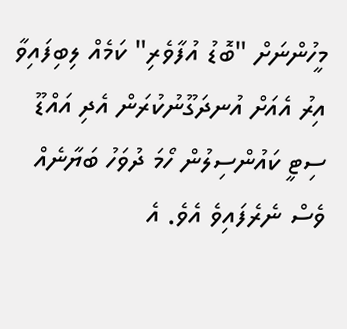މީހުންނަށް "ބޮޑު އުފާވެރި" ކަމެއް ލިބިފައިވާ އިރު އެއަށް އުނދަގޫނުކުރަން އެދި އައްޑޫ ސިޓީ ކައުންސިލުން ހޯމަ ދުވަހު ބަޔާނެއް ވެސް ނެރެފައިވެ އެވެ. އެ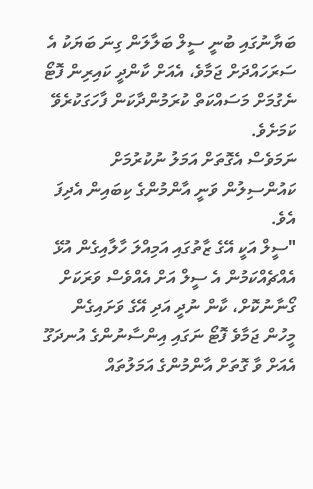ބަޔާނުގައި ބުނީ ސީލް ބަލާލަން ގިނަ ބަޔަކު އެ ސަރަހައްދަށް ޖަމާވެ، އެއަށް ކާންދީ ކައިރިން ފޮޓޯ ނެގުމަށް މަސައްކަތް ކުރަމުންދާކަން ފާހަގަކުރެވޭ ކަމަށެވެ.
ނަމަވެސް އެގޮތަށް އަމަލު ނުކުރުމަށް ކައުންސިލުން ވަނީ އާންމުންގެ ކިބައިން އެދިފަ އެވެ.
"ސީލް އަކީ އޭގެ ޒާތުގައި އަމިއްލަ ހާލާއިގެން އުޅޭ އެއްޗެއްކަމުން އެ ސީލް އަށް އެއްވެސް ވަރަކަށް ގޯނާނުކޮށް، ކާން ނުދީ އަދި އޭގެ ވަށައިގެން މީހުން ޖަމާވެ ފޮޓޯ ނަގައި އިންސާނުންގެ އުނދަގޫ އެއަށް ވާ ގޮތަށް އާންމުންގެ އަމަލުތައް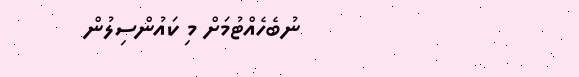ނުބެހެއްޓުމަށް މި ކައުންސިލުން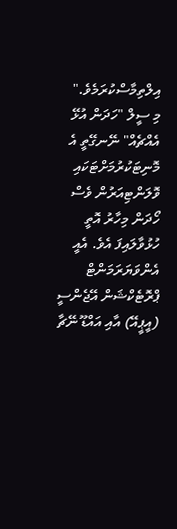އިލްތިމާސްކުރަމެވެ."
މި ސީލް "ހަދަން އުޅޭ އެއްޗެއް" ނޭނގޭތީ އެ މޮނިޓަކުރުމަށްޓަކައި ވޮލަންޓިއަރުން ވެސް ހޯދަން މިހާރު އޮތީ ހުޅުވާލައިފަ އެވެ. އެއީ އެންވަޔަރަމަންޓް ޕްރޮޓެކްޝަން އޭޖެންސީ (އީޕީއޭ) އާއި އައްޑޫ ނޭޗާ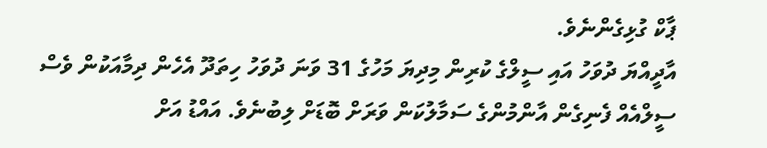ޕާކް ގުޅިގެންނެވެ.
އާދީއްޔަ ދުވަހު އައި ސީލްގެ ކުރިން މިދިޔަ މަހުގެ 31 ވަނަ ދުވަހު ހިތަދޫ އެހެން ދިމާއަކުން ވެސް ސީލްއެއް ފެނިގެން އާންމުންގެ ސަމާލުކަން ވަރަށް ބޮޑަށް ލިބުނެވެ. އައްޑު އަށް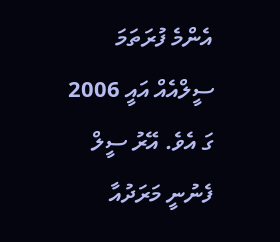އެންމެ ފުރަތަމަ ސީލްއެއް އައީ 2006 ގަ އެވެ. އޭރު ސީލް ފެނުނީ މަރަދުއާ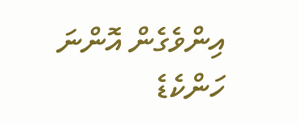އިންވެގެން އޮންނަ ހަންކެޑެ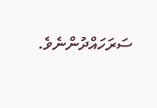ސަރަހައްދުންނެވެ.